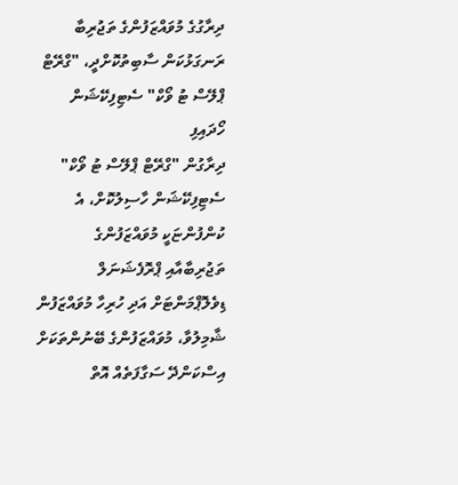ދިރާގުގެ މުވައްޒަފުންގެ ތަޖުރިބާ ރަނގަޅުކަން ސާބިތުކޮށްދީ، "ގްރޭޓް ޕްލޭސް ޓު ވޯކް" ސެޓިފިކޭޝަން ހޯދައިފި
ދިރާގުން "ގްރޭޓް ޕްލޭސް ޓު ވޯކް" ސެޓިފިކޭޝަން ހާސިލުކޮށް، އެ ކުންފުންޏަކީ މުވައްޒަފުންގެ ތަޖުރިބާއާއި ޕްރޮފެޝަނަލް ޑިވެލޮޕްމަންޓަށް އަދި ހުރިހާ މުވައްޒަފުން ޝާމިލުވާ، މުވައްޒަފުންގެ ބޭނުންތަކަށް އިސްކަންދޭ ސަގާފަތެއް އޮތް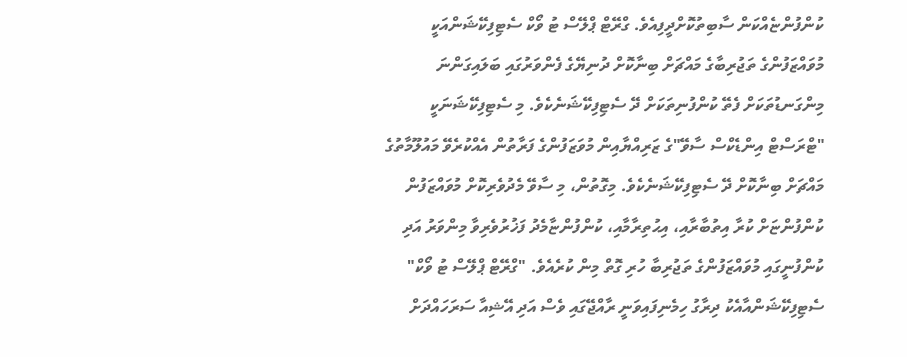ކުންފުންޏެއްކަން ސާބިތުކޮށްދީފިއެވެ. ގްރޭޓް ޕްލޭސް ޓު ވޯކް ސެޓިފިކޭޝަންއަކީ މުވައްޒަފުންގެ ތަޖުރިބާގެ މައްޗަށް ބިނާކޮށް ދުނިޔޭގެ ފެންވަރުގައި ބަލައިގަންނަ މިންގަނޑުތަކަށް ފެތޭ ކުންފުނިތަކަށް ދޭ ސެޓިފިކޭޝަނެކެވެ. މި ސެޓިފިކޭޝަނަކީ "ޓްރަސްޓް އިންޑެކްސް ސާވޭ"ގެ ޒަރިއްޔާއިން މުވަޒަފުންގެ ފަރާތުން އެއްކުރެވޭ މައުލޫމާތުގެ މައްޗަށް ބިނާކޮށް ދޭ ސެޓިފިކޭޝަނެކެވެ. މިގޮތުން، މި ސާވޭ މެދުވެރިކޮށް މުވައްޒަފުން ކުންފުންޏަށް ކުރާ އިތުބާރާއި، އިޙުތިރާމާއި، ކުންފުންޏާމެދު ފަޚުރުވެރިވާ މިންވަރު އަދި ކުންފުނީގައި މުވައްޒަފުންގެ ތަޖުރިބާ ހުރި ގޮތް މިން ކުރެއެވެ. "ގްރޭޓް ޕްލޭސް ޓު ވޯކް" ސެޓިފިކޭޝަންއާއެކު ދިރާގު ހިމެނިފައިވަނީ ރާއްޖޭގައި ވެސް އަދި އޭޝިއާ ސަރަހައްދަށް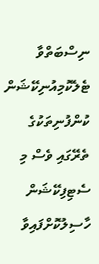ނިސްބަތްވާ ޓެލެކޮމިއުނިކޭޝަން ކުންފުނިތަކުގެ ތެރޭގައި ވެސް މި ސެޓިފިކޭޝަން ހާސިލުކޮށްފައިވާ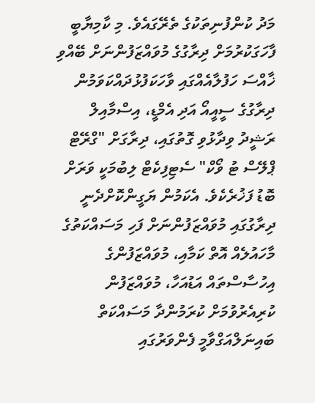މަދު ކުންފުނިތަކުގެ ތެރޭގައެވެ. މި ކާމިޔާބީ ފާހަގަކުރުމަށް ދިރާގުގެ މުވައްޒަފުންނަށް ބޭއްވި ޚާއްސަ ހަފުލާއެއްގައި ވާހަކަފުޅުދައްކަވަމުން ދިރާގުގެ ސީއީއޯ އަދި އެމްޑީ، އިސްމާއިލް ރަޝީދު ވިދާޅުވި ގޮތުގައި، ދިރާގަށް "ގްރޭޓް ޕްލޭސް ޓު ވޯކް" ސެޓިފިކެޓް ލިބުމަކީ ވަރަށް ބޮޑު ފަޚުރެކެވެ. އެކަމުން ޔަގީންކޮށްދެނީ ދިރާގުގައި މުވައްޒަފުންނަށް ފަހި މަސައްކަތުގެ މާހައުލެއް އޮތް ކަމާއި، މުވައްޒަފުންގެ އިހުސާސްތައް އަޑުއަހާ، މުވައްޒަފުން ކުރިއެރުވުމަށް ކުރަމުންދާ މަސައްކަތް ބައިނަލްއަގްވާމީ ފެންވަރުގައި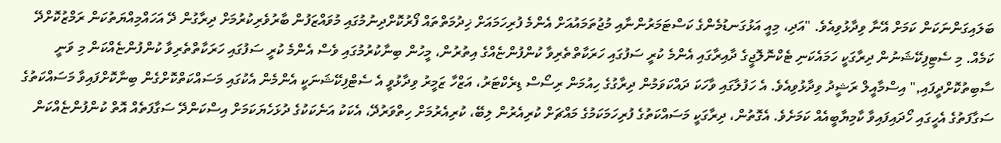ބަލައިގަންނަކަން ކަމަށް އޭނާ ވިދާޅުވިއެވެ. "އަދި، މިއީ އަޅުގަނޑުމެންގެ ކަސްޓަމަރުންނާއި މުޖުތަމައުއަށް އެންމެ ފުރިހަމައަށް ޚިދުމަތްތައް ފޯރުކޮށްދިނުމުގައި މުވައްޒަފުން ބާރުވެރިކުރުމަށް ދިރާގުން ދޭ އަހައްމިއްޔަތުކަން ރަމްޒުކޮށްދޭ ކަމެއް. މި ސެޓިފިކޭޝަނުން ދިރާގަކީ ހަމައެކަނި ޓެކްނޮލޮޖީގެ ދާއިރާގައި އެންމެ ކުރީ ސަފުގައި ހަރަކާތްތެރިވާ ކުންފުންޏެއްގެ އިތުރުން، މީހުން ބިނާކުރުމުގައި ވެސް އެންމެ ކުރީ ސަފުގައި ހަރަކާތްތެރިވާ ކުންފުންޏެއްކަން މި ވަނީ ސާބިތުކޮށްދީފައި," އިސްމާއީލް ރަޝީދު ވިދާޅުވިއެވެ. އެ ހަފުލާގައި ވާހަކަ ދައްކަވަމުން ދިރާގުގެ ހިއުމަން ރިސޯސް ޑިރެކްޓަރު، އަޒްހާ ޒަމީރު ވިދާޅުވީ އެ ސެޓްފިކޭޝަނަކީ އެންމެން އެކުގައި މަސައްކަތްކޮށްގެން ބިނާކޮށްފައިވާ މަސައްކަތުގެ ސަގާފަތުގެ އެހީގައި ހޯދައިފައިވާ ކާމިޔާބީއެއް ކަމަށެވެ. އެގޮތުން، ދިރާގަކީ މަސައްކަތުގެ ފުރިހަމަކަމުގެ މައްޗަށް ކުރިއެރުން ލިބޭ، ކުރިއެރުމަށް ހިތްވަރުދޭ، އެކަކު އަނެކަކުގެ ދުޅަހެޔަކަމަށް އިސްކަންދޭ ސަގާފަތެއް އޮތް ކުންފުންޏެއްކަން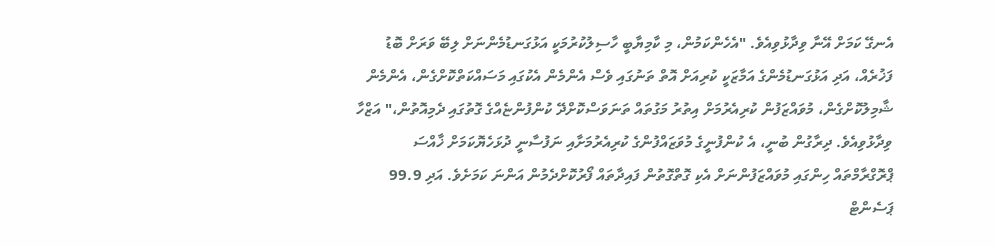އެނގޭ ކަމަށް އޭނާ ވިދާޅުވިއެވެ. "އެހެންކަމުން، މި ކާމިޔާބީ ހާސިލުކުރުމަކީ އަޅުގަނޑުމެންނަށް ލިބޭ ވަރަށް ބޮޑު ފަޚުރެއް، އަދި އަޅުގަނޑުމެންގެ އަމާޒަކީ ކުރިއަށް އޮތް ތަނުގައި ވެސް އެންމެން އެކުގައި މަސައްކަތްކޮށްގެން، އެންމެން ޝާމިލުކޮށްގެން، މުވައްޒަފުން ކުރިއެރުމަށް އިތުރު މަގުތައް ތަނަވަސްކޮށްދޭ ކުންފުންޏެއްގެ ގޮތުގައި ދެމިއޮތުން،" އަޒްހާ ވިދާޅުވިއެވެ. ދިރާގުން ބުނީ، އެ ކުންފުނީގެ މުވަޒައްފުންގެ ކުރިއެރުމަށާއި ނަފުސާނީ ދުޅަހެޔޮކަމަށް ޚާއްސަ ޕްރޮގްރާމްތައް ހިންގައި މުވައްޒަފުންނަށް އެކި ގޮތްގޮތުން ފައިދާތައް ފޯރުކޮށްދެމުން އަންނަ ކަމަށެވެ. އަދި 99.9 ޕަސެންޓް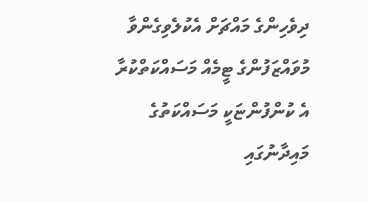ދިވެހިންގެ މައްޗަށް އެކުލެވިގެންވާ މުވައްޒަފުންގެ ޓީމެއް މަސައްކަތްކުރާ އެ ކުންފުންޏަކީ މަސައްކަތުގެ މައިދާނުގައި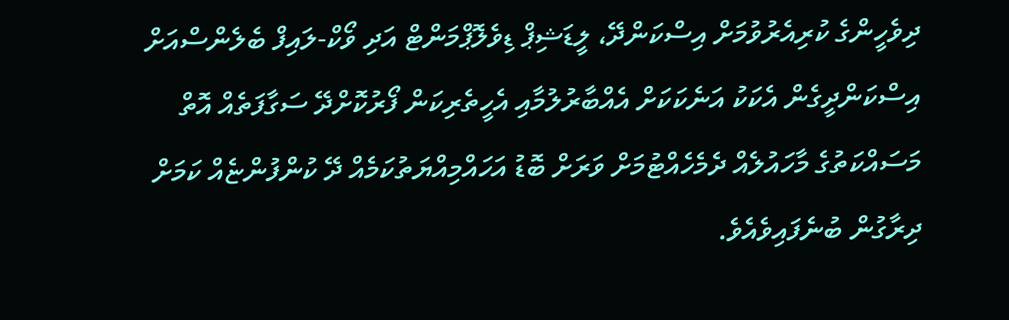ދިވެހީންގެ ކުރިއެރުވުމަށް އިސްކަންދޭ، ލީޑަޝިޕް ޑިވެލޮޕްމަންޓް އަދި ވޯކް-ލައިފް ބެލެންސްއަށް އިސްކަންދީގެން އެކަކު އަނެކަކަށް އެއްބާރުލުމާއި އެހީތެރިކަން ފޯރުކޮށްދޭ ސަގާފަތެއް އޮތް މަސައްކަތުގެ މާހައުލެއް ދެމެހެއްޓުމަށް ވަރަށް ބޮޑު އަހައްމިއްޔަތުކަމެއް ދޭ ކުންފުންޏެއް ކަމަށް ދިރާގުން ބުނެފައިވެއެވެ.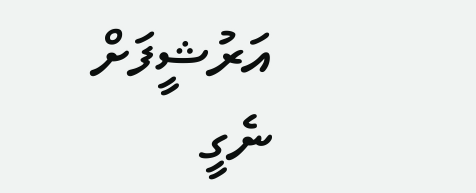އަރުޝީފަށް ނެގީ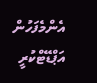އެންމެފަހުން އަޕްޑޭޓްކުރީ